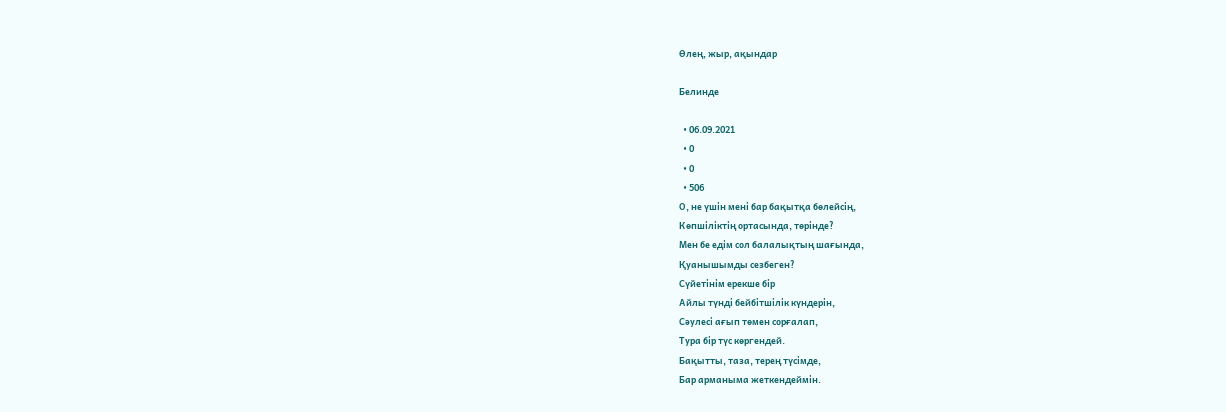Өлең, жыр, ақындар

Белинде

  • 06.09.2021
  • 0
  • 0
  • 506
О, не үшін мені бар бақытқа бөлейсің,
Көпшіліктің ортасында, төрінде?
Мен бе едім сол балалықтың шағында,
Қуанышымды сезбеген?
Сүйетінім ерекше бір
Айлы түнді бейбітшілік күндерін,
Сәулесі ағып төмен сорғалап,
Тура бір түс көргендей.
Бақытты, таза, терең түсімде,
Бар арманыма жеткендеймін.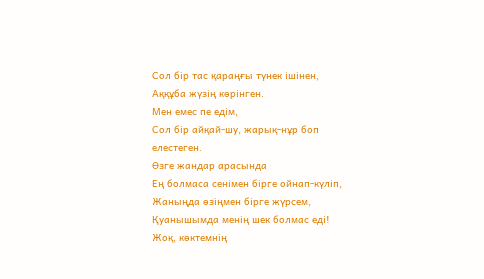Сол бір тас қараңғы түнек ішінен,
Аққұба жүзің көрінген.
Мен емес пе едім,
Сол бір айқай-шу, жарық-нұр боп елестеген.
Өзге жандар арасында
Ең болмаса сенімен бірге ойнап-күліп,
Жаныңда өзіңмен бірге жүрсем,
Қуанышымда менің шек болмас еді!
Жоқ, көктемнің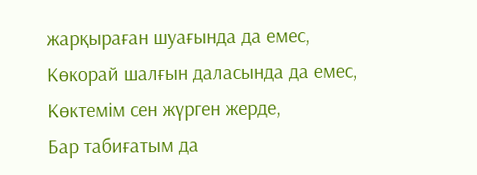жарқыраған шуағында да емес,
Көкорай шалғын даласында да емес,
Көктемім сен жүрген жерде,
Бар табиғатым да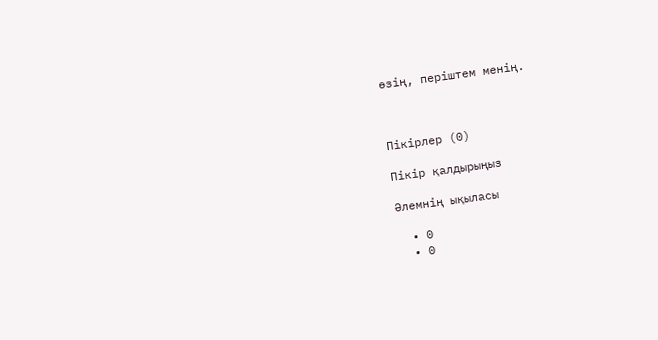өзің, періштем менің.



Пікірлер (0)

Пікір қалдырыңыз

Әлемнің ықыласы

  • 0
  • 0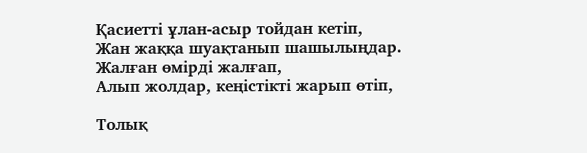Қасиетті ұлан-асыр тойдан кетіп,
Жан жаққа шуақтанып шашылыңдар.
Жалған өмірді жалғап,
Алып жолдар, кеңістікті жарып өтіп,

Толық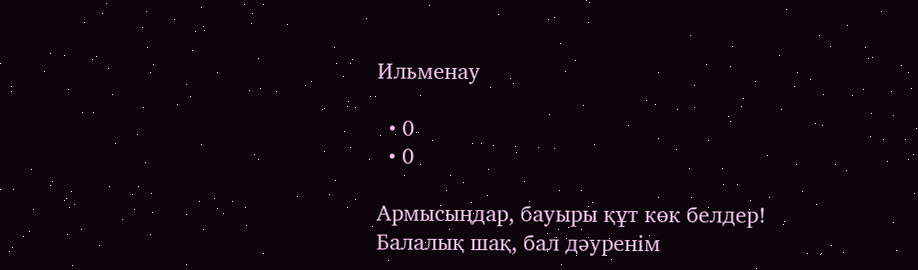Ильменау

  • 0
  • 0

Армысыңдар, бауыры құт көк белдер!
Балалық шақ, бал дәуренім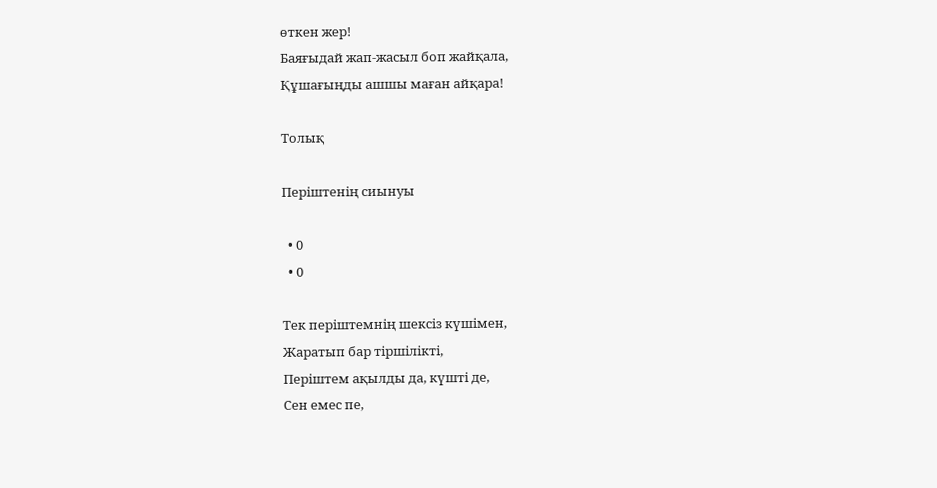өткен жер!
Баяғыдай жап-жасыл боп жайқала,
Құшағыңды ашшы маған айқара!

Толық

Періштенің сиынуы

  • 0
  • 0

Тек періштемнің шексіз күшімен,
Жаратып бар тіршілікті,
Періштем ақылды да, күшті де,
Сен емес пе,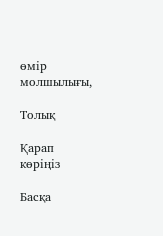өмір молшылығы,

Толық

Қарап көріңіз

Басқа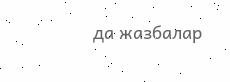да жазбалар